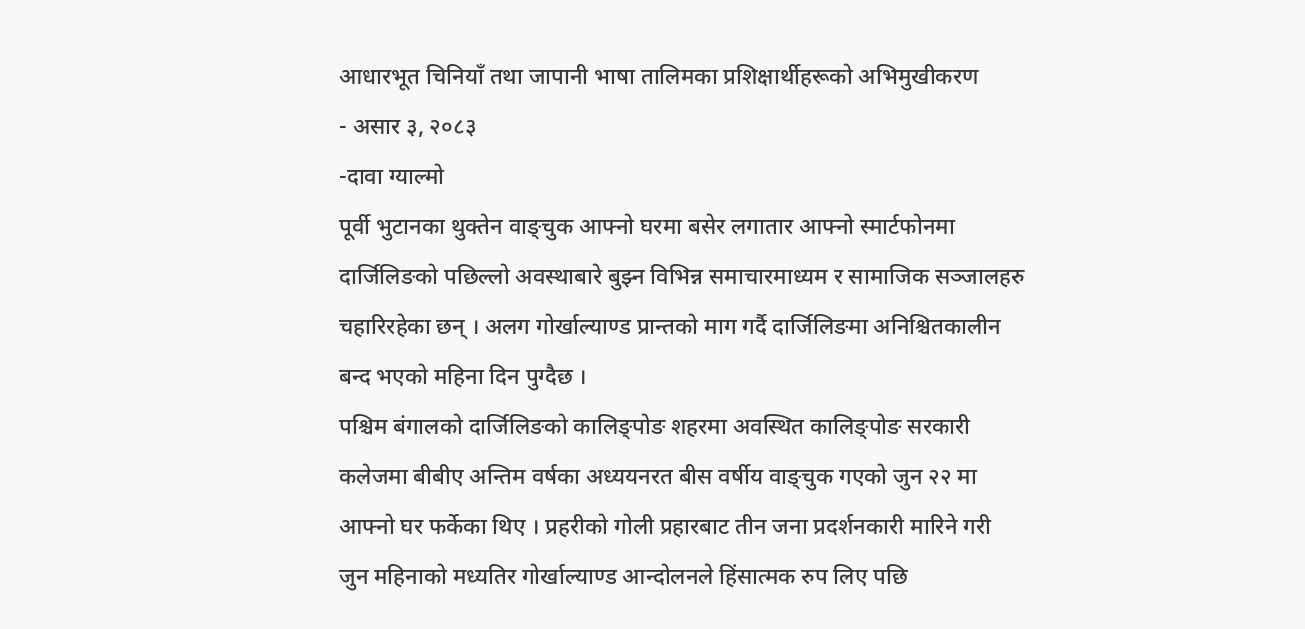आधारभूत चिनियाँ तथा जापानी भाषा तालिमका प्रशिक्षार्थीहरूको अभिमुखीकरण
- असार ३, २०८३
-दावा ग्याल्मो
पूर्वी भुटानका थुक्तेन वाङ्चुक आफ्नो घरमा बसेर लगातार आफ्नो स्मार्टफोनमा दार्जिलिङको पछिल्लो अवस्थाबारे बुझ्न विभिन्न समाचारमाध्यम र सामाजिक सञ्जालहरु चहारिरहेका छन् । अलग गोर्खाल्याण्ड प्रान्तको माग गर्दै दार्जिलिङमा अनिश्चितकालीन बन्द भएको महिना दिन पुग्दैछ ।
पश्चिम बंगालको दार्जिलिङको कालिङ्पोङ शहरमा अवस्थित कालिङ्पोङ सरकारी कलेजमा बीबीए अन्तिम वर्षका अध्ययनरत बीस वर्षीय वाङ्चुक गएको जुन २२ मा आफ्नो घर फर्केका थिए । प्रहरीको गोली प्रहारबाट तीन जना प्रदर्शनकारी मारिने गरी जुन महिनाको मध्यतिर गोर्खाल्याण्ड आन्दोलनले हिंसात्मक रुप लिए पछि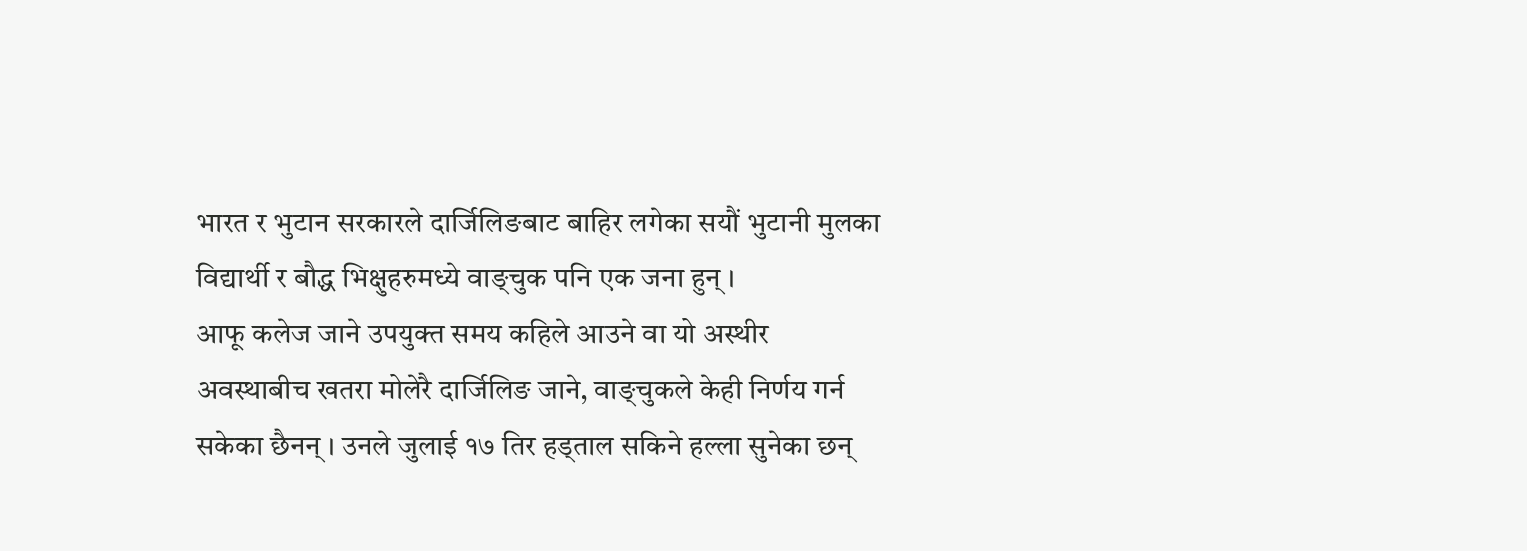भारत र भुटान सरकारले दार्जिलिङबाट बाहिर लगेका सयौं भुटानी मुलका विद्यार्थी र बौद्ध भिक्षुहरुमध्ये वाङ्चुक पनि एक जना हुन् ।
आफू कलेज जाने उपयुक्त समय कहिले आउने वा यो अस्थीर अवस्थाबीच खतरा मोलेरै दार्जिलिङ जाने, वाङ्चुकले केही निर्णय गर्न सकेका छैनन् । उनले जुलाई १७ तिर हड्ताल सकिने हल्ला सुनेका छन्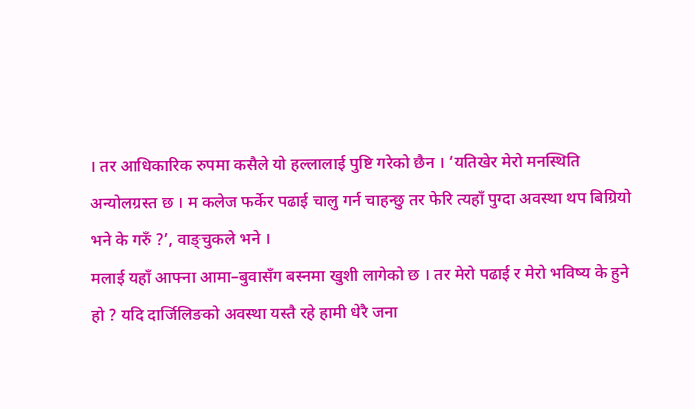। तर आधिकारिक रुपमा कसैले यो हल्लालाई पुष्टि गरेको छैन । ‘यतिखेर मेरो मनस्थिति अन्योलग्रस्त छ । म कलेज फर्केर पढाई चालु गर्न चाहन्छु तर फेरि त्यहाँ पुग्दा अवस्था थप बिग्रियो भने के गरुँ ?’, वाङ्चुकले भने ।
मलाई यहाँ आफ्ना आमा–बुवासँग बस्नमा खुशी लागेको छ । तर मेरो पढाई र मेरो भविष्य के हुने हो ? यदि दार्जिलिङको अवस्था यस्तै रहे हामी धेरै जना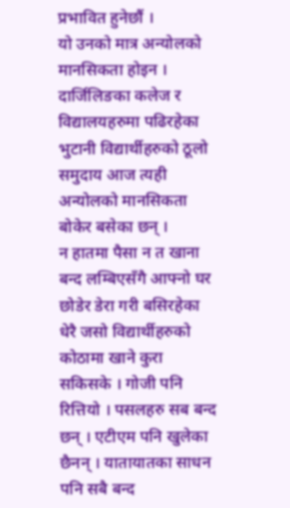प्रभावित हुनेछौं ।
यो उनको मात्र अन्योलको मानसिकता होइन । दार्जिलिङका कलेज र विद्यालयहरुमा पढिरहेका भुटानी विद्यार्थीहरुको ठूलो समुदाय आज त्यही अन्योलको मानसिकता बोकेर बसेका छन् ।
न हातमा पैसा न त खाना
बन्द लम्बिएसँगै आफ्नो घर छोडेर डेरा गरी बसिरहेका धेरै जसो विद्यार्थीहरुको कोठामा खाने कुरा सकिसके । गोजी पनि रित्तियो । पसलहरु सब बन्द छन् । एटीएम पनि खुलेका छैनन् । यातायातका साधन पनि सबै बन्द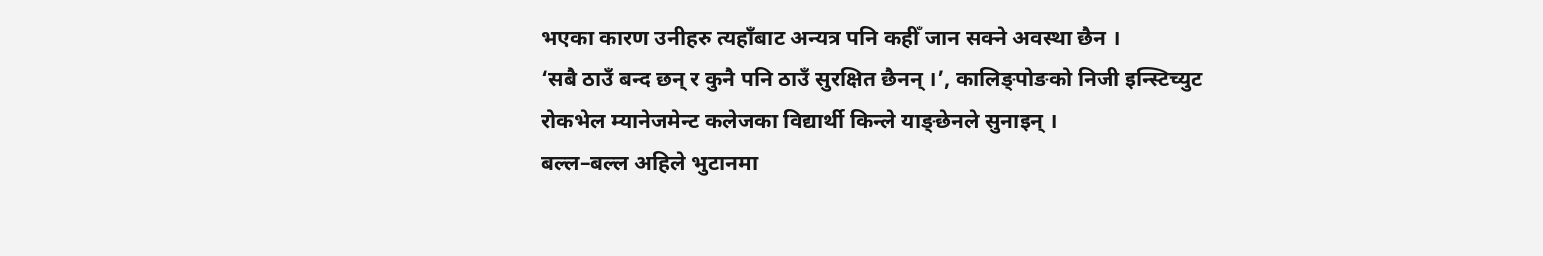भएका कारण उनीहरु त्यहाँबाट अन्यत्र पनि कहीँ जान सक्ने अवस्था छैन ।
‘सबै ठाउँ बन्द छन् र कुनै पनि ठाउँ सुरक्षित छैनन् ।’, कालिङ्पोङको निजी इन्स्टिच्युट रोकभेल म्यानेजमेन्ट कलेजका विद्यार्थी किन्ले याङ्छेनले सुनाइन् ।
बल्ल–बल्ल अहिले भुटानमा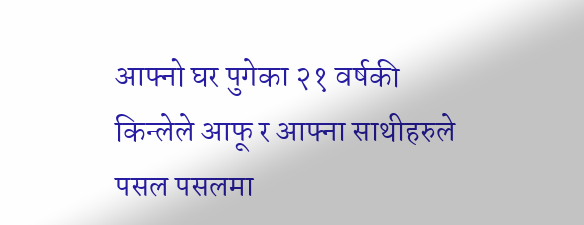आफ्नो घर पुगेका २१ वर्षकी किन्लेले आफू र आफ्ना साथीहरुले पसल पसलमा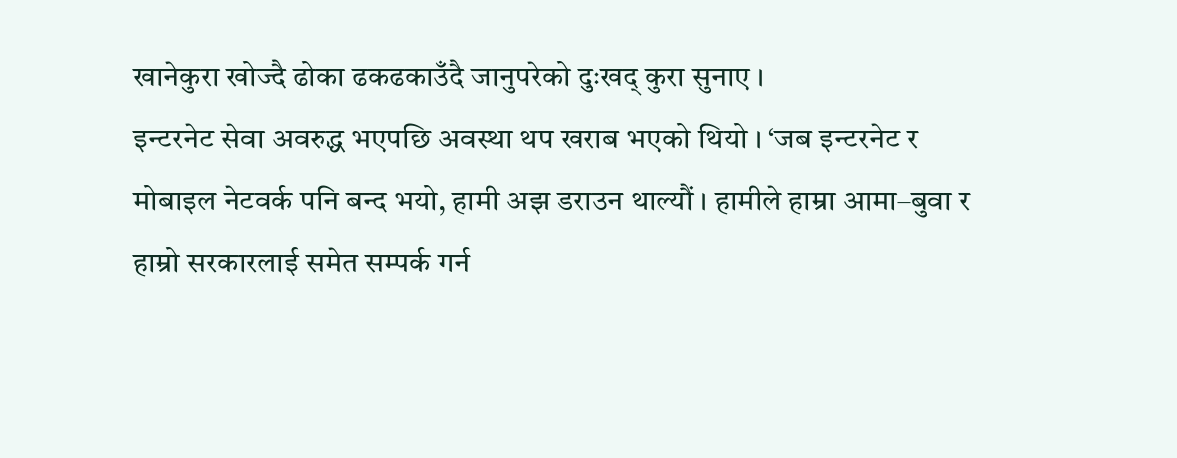खानेकुरा खोज्दै ढोका ढकढकाउँदै जानुपरेको दुःखद् कुरा सुनाए ।
इन्टरनेट सेवा अवरुद्ध भएपछि अवस्था थप खराब भएको थियो । ‘जब इन्टरनेट र मोबाइल नेटवर्क पनि बन्द भयो, हामी अझ डराउन थाल्यौं । हामीले हाम्रा आमा–बुवा र हाम्रो सरकारलाई समेत सम्पर्क गर्न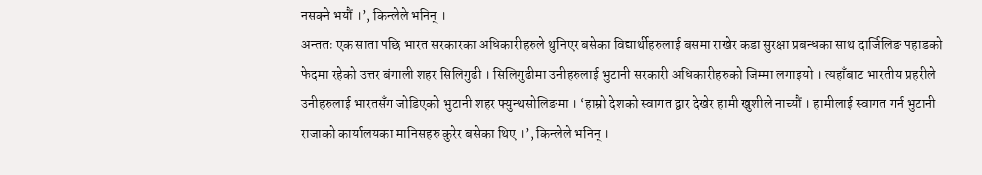नसक्ने भयौं ।’, किन्लेले भनिन् ।
अन्ततः एक साता पछि भारत सरकारका अधिकारीहरुले थुनिएर बसेका विद्यार्थीहरुलाई बसमा राखेर कडा सुरक्षा प्रबन्धका साथ दार्जिलिङ पहाडको फेदमा रहेको उत्तर बंगाली शहर सिलिगुढी । सिलिगुढीमा उनीहरुलाई भुटानी सरकारी अधिकारीहरुको जिम्मा लगाइयो । त्यहाँबाट भारतीय प्रहरीले उनीहरुलाई भारतसँग जोडिएको भुटानी शहर फ्युन्थसोलिङमा । ‘हाम्रो देशको स्वागत द्वार देखेर हामी खुशीले नाच्यौं । हामीलाई स्वागत गर्न भुटानी राजाको कार्यालयका मानिसहरु कुरेर बसेका थिए ।’, किन्लेले भनिन् ।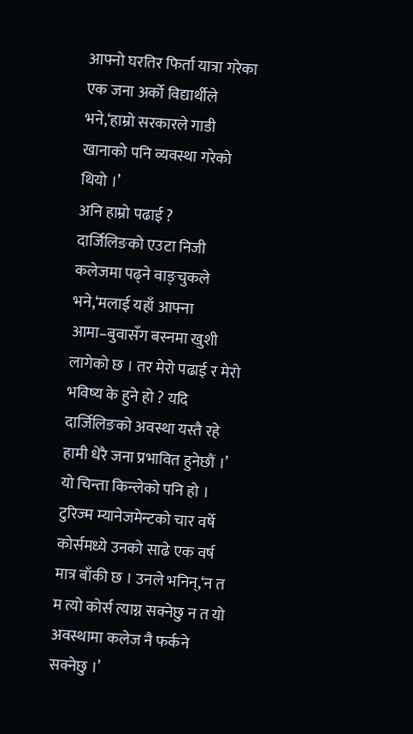आफ्नो घरतिर फिर्ता यात्रा गरेका एक जना अर्को विद्यार्थीले भने,‘हाम्रो सरकारले गाडी खानाको पनि व्यवस्था गरेको थियो ।’
अनि हाम्रो पढाई ?
दार्जिलिङको एउटा निजी कलेजमा पढ्ने वाङ्चुकले भने,‘मलाई यहाँ आफ्ना आमा–बुवासँग बस्नमा खुशी लागेको छ । तर मेरो पढाई र मेरो भविष्य के हुने हो ? यदि दार्जिलिङको अवस्था यस्तै रहे हामी धेरै जना प्रभावित हुनेछौं ।’
यो चिन्ता किन्लेको पनि हो । टुरिज्म म्यानेजमेन्टको चार वर्षे कोर्समध्ये उनको साढे एक वर्ष मात्र बाँकी छ । उनले भनिन्,‘न त म त्यो कोर्स त्याग्न सक्नेछु न त यो अवस्थामा कलेज नै फर्कने सक्नेछु ।’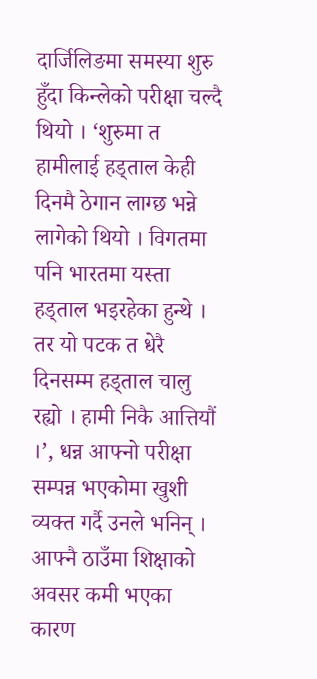दार्जिलिङमा समस्या शुरु हुँदा किन्लेको परीक्षा चल्दै थियो । ‘शुरुमा त हामीलाई हड्ताल केही दिनमै ठेगान लाग्छ भन्ने लागेको थियो । विगतमा पनि भारतमा यस्ता हड्ताल भइरहेका हुन्थे । तर यो पटक त धेरै दिनसम्म हड्ताल चालु रह्यो । हामी निकै आत्तियौं ।’, धन्न आफ्नो परीक्षा सम्पन्न भएकोमा खुशी व्यक्त गर्दै उनले भनिन् ।
आफ्नै ठाउँमा शिक्षाको अवसर कमी भएका कारण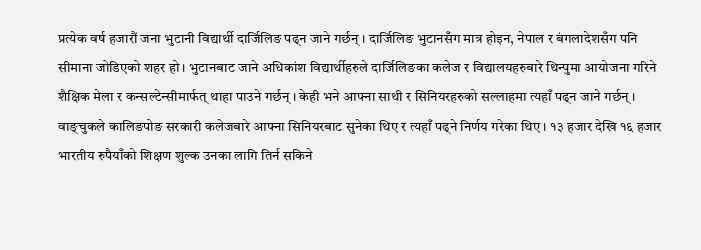प्रत्येक वर्ष हजारौं जना भुटानी विद्यार्थी दार्जिलिङ पढ्न जाने गर्छन् । दार्जिलिङ भुटानसँग मात्र होइन, नेपाल र बंगलादेशसँग पनि सीमाना जोडिएको शहर हो । भुटानबाट जाने अधिकांश विद्यार्थीहरुले दार्जिलिङका कलेज र विद्यालयहरुबारे थिन्पुमा आयोजना गरिने शैक्षिक मेला र कन्सल्टेन्सीमार्फत् थाहा पाउने गर्छन् । केही भने आफ्ना साथी र सिनियरहरुको सल्लाहमा त्यहाँ पढ्न जाने गर्छन् ।
वाङ्चुकले कालिङपोङ सरकारी कलेजबारे आफ्ना सिनियरबाट सुनेका थिए र त्यहाँ पढ्ने निर्णय गरेका थिए । १३ हजार देखि १६ हजार भारतीय रुपैयाँको शिक्षण शुल्क उनका लागि तिर्न सकिने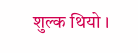शुल्क थियो ।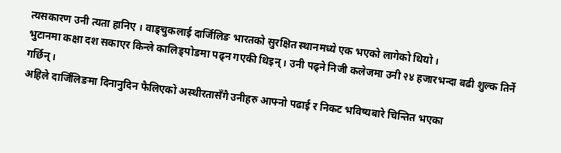त्यसकारण उनी त्यता हानिए । वाङ्चुकलाई दार्जिलिङ भारतको सुरक्षित स्थानमध्ये एक भएको लागेको थियो ।
भुटानमा कक्षा दश सकाएर किन्ले कालिङ्पोङमा पढ्न गएकी थिइन् । उनी पढ्ने निजी कलेजमा उनी २४ हजारभन्दा बढी शुल्क तिर्ने गर्छिन् ।
अहिले दार्जिलिङमा दिनानुदिन फैलिएको अस्थीरतासँगै उनीहरु आफ्नो पढाई र निकट भविष्यबारे चिन्तित भएका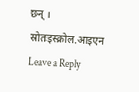छन् ।
स्रोतःइस्क्रोल.आइएन
Leave a Reply